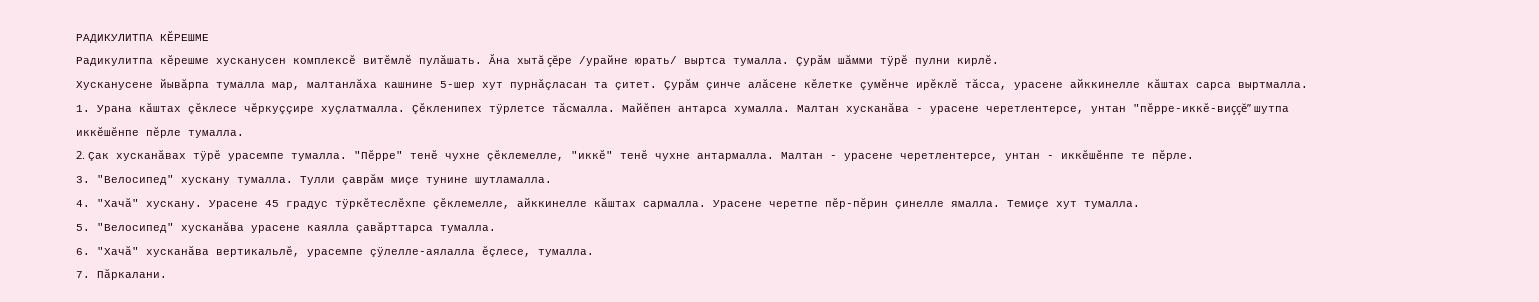РАДИКУЛИТПА КĔРЕШМЕ
Радикулитпа кĕрешме хусканусен комплексĕ витĕмлĕ пулăшать. Ăна хытă çĕре /урайне юрать/ выртса тумалла. Çурăм шăмми тÿрĕ пулни кирлĕ.
Хусканусене йывăрпа тумалла мар, малтанлăха кашнине 5-шер хут пурнăçласан та çитет. Çурăм çинче алăсене кĕлетке çумĕнче ирĕклĕ тăсса, урасене айккинелле кăштах сарса выртмалла.
1. Урана кăштах çĕклесе чĕркуççире хуçлатмалла. Çĕкленипех тÿрлетсе тăсмалла. Майĕпен антарса хумалла. Малтан хусканăва - урасене черетлентерсе, унтан "пĕрре-иккĕ-виççĕ” шутпа иккĕшĕнпе пĕрле тумалла.
2. Çак хусканăвах тÿрĕ урасемпе тумалла. "Пĕрре" тенĕ чухне çĕклемелле, "иккĕ" тенĕ чухне антармалла. Малтан - урасене черетлентерсе, унтан - иккĕшĕнпе те пĕрле.
3. "Велосипед" хускану тумалла. Тулли çаврăм миçе тунине шутламалла.
4. "Хачă" хускану. Урасене 45 градус тÿркĕтеслĕхпе çĕклемелле, айккинелле кăштах сармалла. Урасене черетпе пĕр-пĕрин çинелле ямалла. Темиçе хут тумалла.
5. "Велосипед" хусканăва урасене каялла çавăрттарса тумалла.
6. "Хачă" хусканăва вертикальлĕ, урасемпе çÿлелле-аялалла ĕçлесе, тумалла.
7. Пăркалани.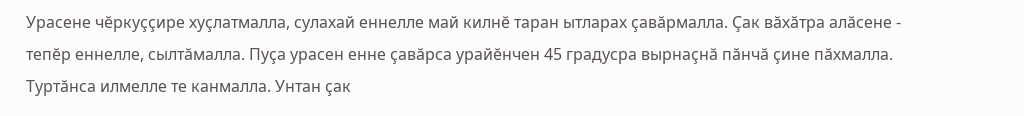Урасене чĕркуççире хуçлатмалла, сулахай еннелле май килнĕ таран ытларах çавăрмалла. Çак вăхăтра алăсене - тепĕр еннелле, сылтăмалла. Пуçа урасен енне çавăрса урайĕнчен 45 градусра вырнаçнă пăнчă çине пăхмалла. Туртăнса илмелле те канмалла. Унтан çак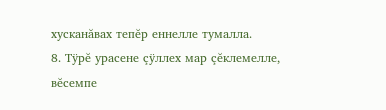хусканăвах тепĕр еннелле тумалла.
8. Тÿрĕ урасене çÿллех мар çĕклемелле, вĕсемпе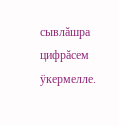сывлăшра цифрăсем ÿкермелле.